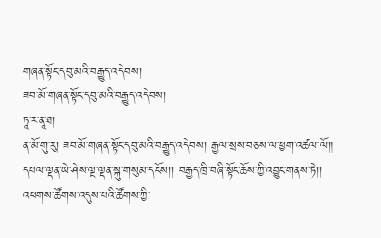གཞན་སྟོང་དབུ་མའི་བརྒྱུད་འདེབས།
ཟབ་མོ་གཞན་སྟོང་དབུ་མའི་བརྒྱུད་འདེབས།
ཏཱ་ར་ནཱ་ཐ།
ན་མོ་གུ་རུ། ཟབ་མོ་གཞན་སྟོང་དབུ་མའི་བརྒྱུད་འདེབས། རྒྱལ་སྲས་བཅས་ལ་ཕྱག་འཚལ་ལོ༎ དཔལ་ལྡན་ཡེ་ཤེས་ལྔ་ལྡན་སྐུ་གསུམ་དངོས།། བརྒྱད་ཁྲི་བཞི་སྟོང་ཆོས་ཀྱི་འབྱུང་གནས་ཏེ།། འཕགས་ཚོགས་འདུས་པའི་ཚོགས་ཀྱི་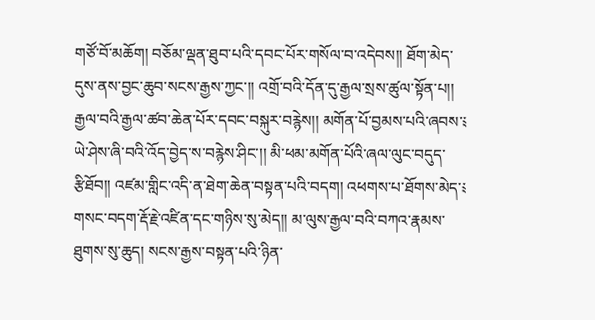གཙོ་བོ་མཆོག། བཅོམ་ལྡན་ཐུབ་པའི་དབང་པོར་གསོལ་བ་འདེབས།། ཐོག་མེད་དུས་ནས་བྱང་ཆུབ་སངས་རྒྱས་ཀྱང་།། འགྲོ་བའི་དོན་དུ་རྒྱལ་སྲས་ཚུལ་སྟོན་པ།། རྒྱལ་བའི་རྒྱལ་ཚབ་ཆེན་པོར་དབང་བསྐུར་བརྙེས།། མགོན་པོ་བྱམས་པའི་ཞབས་༴ ཡེ་ཤེས་ཞི་བའི་འོད་བྱེད་ས་བརྙེས་ཤིང་།། མི་ཕམ་མགོན་པོའི་ཞལ་ལུང་བདུད་རྩིཐོབ།། འཛམ་གླིང་འདི་ན་ཐེག་ཆེན་བསྟན་པའི་བདག། འཕགས་པ་ཐོགས་མེད་༴ གསང་བདག་རྡོ་རྗེ་འཛིན་དང་གཉིས་སུ་མེད།། མ་ལུས་རྒྱལ་བའི་བཀའ་རྣམས་ཐུགས་སུ་ཆུད། སངས་རྒྱས་བསྟན་པའི་ཉིན་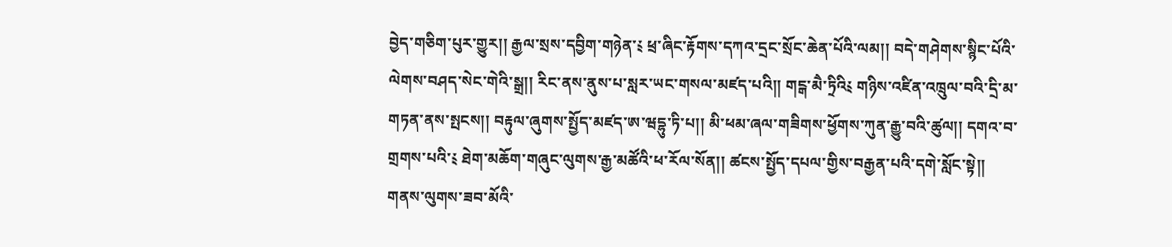བྱེད་གཅིག་པུར་གྱུར།། རྒྱལ་སྲས་དབྱིག་གཉེན་༴ ཕྲ་ཞིང་རྟོགས་དཀའ་དྲང་སྲོང་ཆེན་པོའི་ལམ།། བདེ་གཤེགས་སྙིང་པོའི་ལེགས་བཤད་སེང་གེའི་སྒྲ།། རིང་ནས་ནུས་པ་སླར་ཡང་གསལ་མཛད་པའི།། གངྒ་མཻ་ཏྲིའི༴ གཉིས་འཛིན་འཁྲུལ་བའི་དྲི་མ་གཏན་ནས་སྤངས།། བརྟུལ་ཞུགས་སྤྱོད་མཛད་ཨ་ཝདྷུ་ཏི་པ།། མི་ཕམ་ཞལ་གཟིགས་ཕྱོགས་ཀུན་རྒྱུ་བའི་ཚུལ།། དགའ་བ་གྲགས་པའི་༴ ཐེག་མཆོག་གཞུང་ལུགས་རྒྱ་མཚོའི་ཕ་རོལ་སོན།། ཚངས་སྤྱོད་དཔལ་གྱིས་བརྒྱན་པའི་དགེ་སློང་སྟེ།། གནས་ལུགས་ཟབ་མོའི་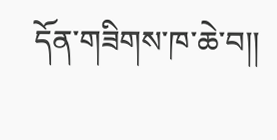དོན་གཟིགས་ཁ་ཆེ་བ།།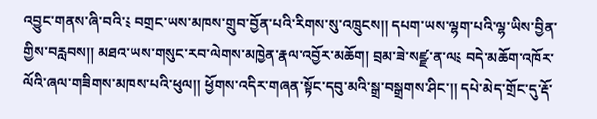འབྱུང་གནས་ཞི་བའི་༴ བགྲང་ཡས་མཁས་གྲུབ་བྱོན་པའི་རིགས་སུ་འཁྲུངས།། དཔག་ཡས་ལྷག་པའི་ལྷ་ཡིས་བྱིན་གྱིས་བརླབས།། མཐའ་ཡས་གསུང་རབ་ལེགས་མཁྱེན་རྣལ་འབྱོར་མཆོག། བྲམ་ཟེ་སཛྫ་ན་ལ༴ བདེ་མཆོག་འཁོར་ལོའི་ཞལ་གཟིགས་མཁས་པའི་ཕུལ།། ཕྱོགས་འདིར་གཞན་སྟོང་དབུ་མའི་སྒྲ་བསྒྲགས་ཤིང་།། དཔེ་མེད་གྲོང་དུ་རྡོ་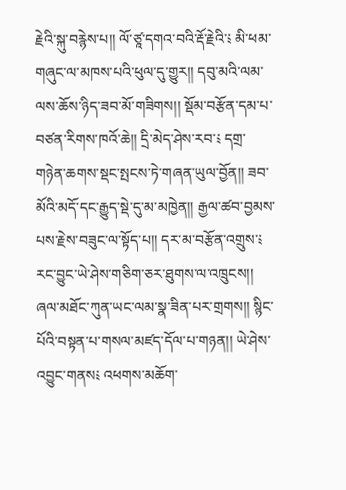རྗེའི་སྐུ་བརྙེས་པ།། ལོ་ཙཱ་དགའ་བའི་རྡོ་རྗེའི་༴ མི་ཕམ་གཞུང་ལ་མཁས་པའི་ཕུལ་དུ་གྱུར།། དབུ་མའི་ལམ་ལས་ཆོས་ཉིད་ཟབ་མོ་གཟིགས།། སྡོམ་བརྩོན་དམ་པ་བཙན་རིགས་ཁའོ་ཆེ།། དྲི་མེད་ཤེས་རབ་༴ དགྲ་གཉེན་ཆགས་སྡང་སྤངས་ཏེ་གཞན་ཡུལ་བྱོན།། ཟབ་མོའི་མདོ་དང་རྒྱུད་སྡེ་དུ་མ་མཁྱེན།། རྒྱལ་ཚབ་བྱམས་པས་རྗེས་བཟུང་ལ་སྟོད་པ།། དར་མ་བརྩོན་འགྲུས་༴ རང་བྱུང་ཡེ་ཤེས་གཅིག་ཅར་ཐུགས་ལ་འཁྲུངས།། ཞལ་མཐོང་ཀུན་ཡང་ལམ་སྣ་ཟིན་པར་གྲགས།། སྙིང་པོའི་བསྟན་པ་གསལ་མཛད་དོལ་པ་གཉན།། ཡེ་ཤེས་འབྱུང་གནས༴ འཕགས་མཆོག་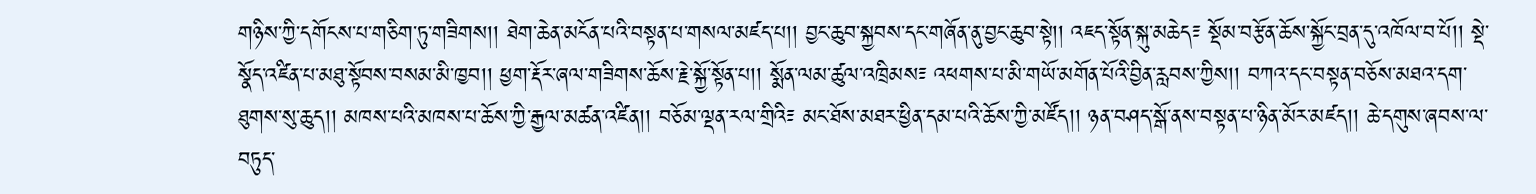གཉིས་ཀྱི་དགོངས་པ་གཅིག་ཏུ་གཟིགས།། ཐེག་ཆེན་མངོན་པའི་བསྟན་པ་གསལ་མཛད་པ།། བྱང་ཆུབ་སྐྱབས་དང་གཞོན་ནུ་བྱང་ཆུབ་སྟེ།། འཇད་སྟོན་སྐུ་མཆེད༴ སྡོམ་བརྩོན་ཆོས་སྐྱོང་བྲན་དུ་འཁོལ་བ་པོ།། སྡེ་སྣོད་འཛིན་པ་མཐུ་སྟོབས་བསམ་མི་ཁྱབ།། ཕྱག་རྡོར་ཞལ་གཟིགས་ཆོས་རྗེ་སྐྱོ་སྟོན་པ།། སྨོན་ལམ་ཚུལ་འཁྲིམས༴ འཕགས་པ་མི་གཡོ་མགོན་པོའི་བྱིན་རླབས་ཀྱིས།། བཀའ་དང་བསྟན་བཅོས་མཐའ་དག་ཐུགས་སུ་ཆུད།། མཁས་པའི་མཁས་པ་ཆོས་ཀྱི་རྒྱལ་མཚན་འཛིན།། བཅོམ་ལྡན་རལ་གྲིའི༴ མང་ཐོས་མཐར་ཕྱིན་དམ་པའི་ཆོས་ཀྱི་མཛོད།། ཉན་བཤད་སྒོ་ནས་བསྟན་པ་ཉིན་མོར་མཛད།། ཆེ་དགུས་ཞབས་ལ་བཏུད་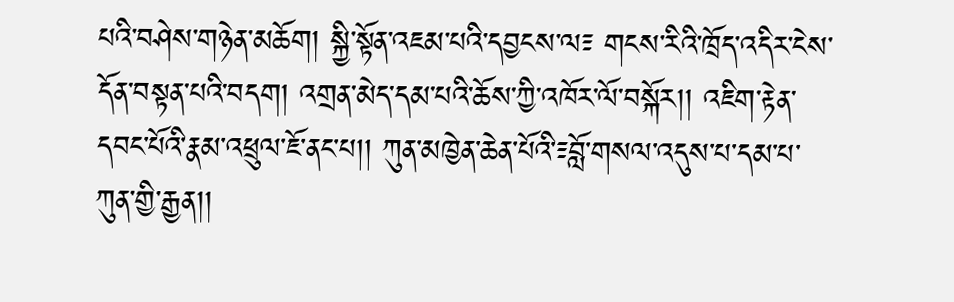པའི་བཤེས་གཉེན་མཆོག། སྐྱི་སྟོན་འཇམ་པའི་དབྱངས་ལ༴ གངས་རིའི་ཁྲོད་འདིར་ངེས་དོན་བསྟན་པའི་བདག། འགྲན་མེད་དམ་པའི་ཆོས་ཀྱི་འཁོར་ལོ་བསྐོར།། འཇིག་རྟེན་དབང་པོའི་རྣམ་འཕྲུལ་ཇོ་ནང་པ།། ཀུན་མཁྱེན་ཆེན་པོའི་༴བློ་གསལ་འདུས་པ་དམ་པ་ཀུན་གྱི་རྒྱན།།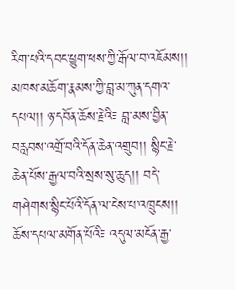རིག་པའི་དབང་ཕྱུག་ཕས་ཀྱི་རྒོལ་བ་འཇོམས།། མཁས་མཆོག་རྣམས་ཀྱི་བླ་མ་ཀུན་དགའ་དཔལ།། ཉ་དབོན་ཆོས་རྗེའི༴ བླ་མས་བྱིན་བརླབས་འགྲོ་བའི་དོན་ཆེན་འགྲུབ།། སྙིང་རྗེ་ཆེན་པོས་རྒྱལ་བའི་སྲས་སུ་ཆུད།། བདེ་གཤེགས་སྙིང་པོའི་དོན་ལ་ངེས་པ་འཁྲུངས།། ཆོས་དཔལ་མགོན་པོའི༴ འདུལ་མངོན་རྒྱ་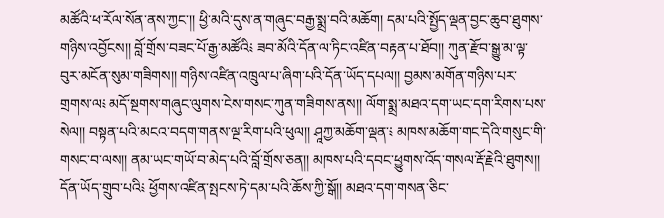མཚོའི་ཕ་རོལ་སོན་ནས་ཀྱང་།། ཕྱི་མའི་དུས་ན་གཞུང་བརྒྱ་སྨྲ་བའི་མཆོག། དམ་པའི་སྤྱོད་ལྡན་བྱང་ཆུབ་ཐུགས་གཉིས་འབྱོངས།། བློ་གྲོས་བཟང་པོ་རྒྱ་མཚོའི༴ ཟབ་མོའི་དོན་ལ་ཏིང་འཛིན་བརྟན་པ་ཐོབ།། ཀུན་རྫོབ་སྒྱུ་མ་ལྟ་བུར་མངོན་སུམ་གཟིགས།། གཉིས་འཛིན་འཁྲུལ་པ་ཞིག་པའི་དོན་ཡོད་དཔལ།། བྱམས་མགོན་གཉིས་པར་གྲགས་ལ༴ མདོ་སྔགས་གཞུང་ལུགས་ངེས་གསང་ཀུན་གཟིགས་ནས།། ལོག་སྨྲ་མཐའ་དག་ཡང་དག་རིགས་པས་སེལ།། བསྟན་པའི་མངའ་བདག་གནས་ལྔ་རིག་པའི་ཕུལ།། ཤཱཀྱ་མཆོག་ལྡན་༴ མཁས་མཆོག་གང་དེའི་གསུང་གི་གསང་བ་ལས།། ནམ་ཡང་གཡོ་བ་མེད་པའི་བློ་གྲོས་ཅན།། མཁས་པའི་དབང་ཕྱུགས་འོད་གསལ་རྡོ་རྗེའི་ཐུགས།། དོན་ཡོད་གྲུབ་པའི༴ ཕྱོགས་འཛིན་སྤངས་ཏེ་དམ་པའི་ཆོས་ཀྱི་སྒོ།། མཐའ་དག་གསན་ཅིང་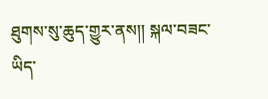ཐུགས་སུ་ཆུད་གྱུར་ནས།། སྐལ་བཟང་ཡིད་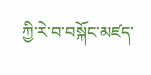ཀྱི་རེ་བ་བསྐོང་མཛད་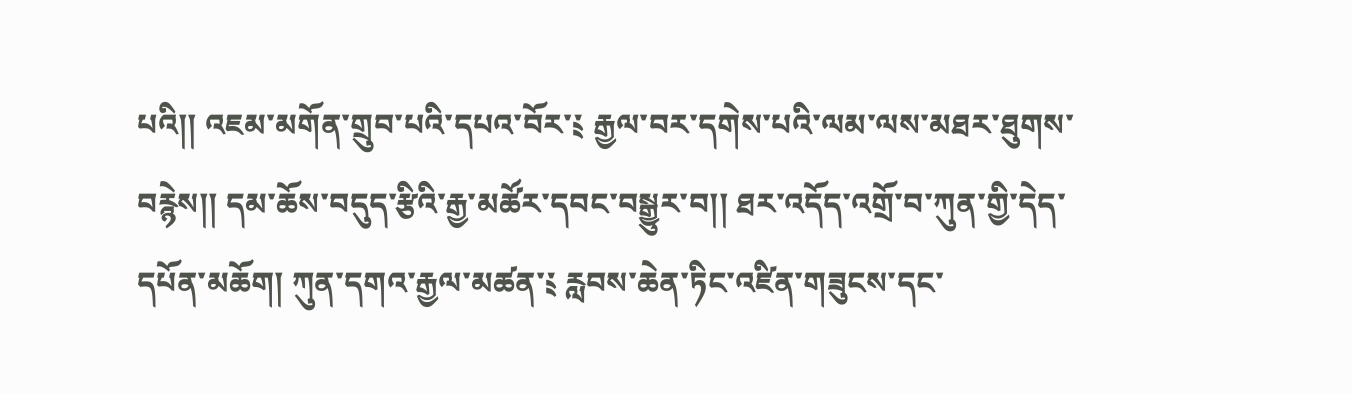པའི།། འཇམ་མགོན་གྲུབ་པའི་དཔའ་བོར་༴ རྒྱལ་བར་དགེས་པའི་ལམ་ལས་མཐར་ཐུགས་བརྙེས།། དམ་ཆོས་བདུད་རྩིའི་རྒྱ་མཚོར་དབང་བསྒྱུར་བ།། ཐར་འདོད་འགྲོ་བ་ཀུན་གྱི་དེད་དཔོན་མཆོག། ཀུན་དགའ་རྒྱལ་མཚན་༴ རླབས་ཆེན་ཏིང་འཛིན་གཟུངས་དང་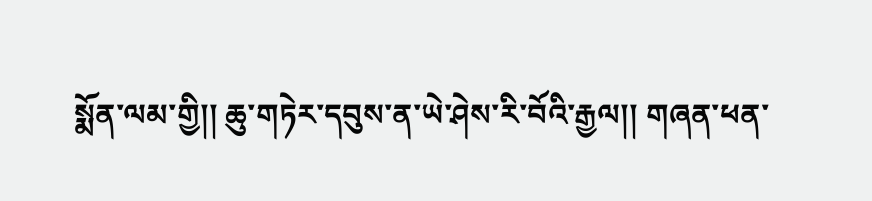སྨོན་ལམ་གྱི།། ཆུ་གཏེར་དབུས་ན་ཡེ་ཤེས་རི་བོའི་རྒྱལ།། གཞན་ཕན་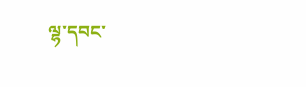ལྷ་དབང་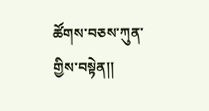ཚོགས་བཅས་ཀུན་གྱིས་བསྟེན།།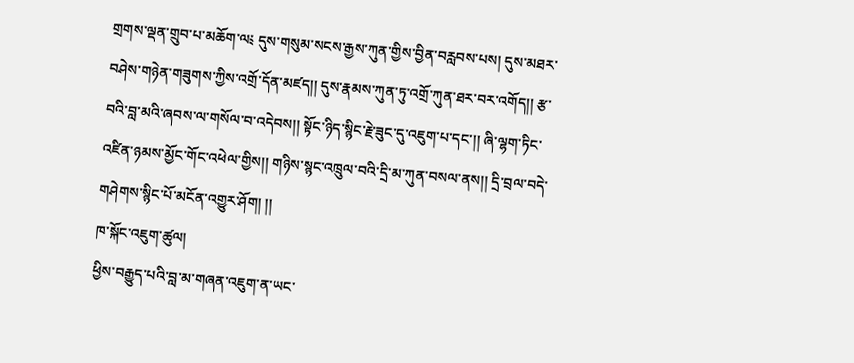གྲགས་ལྡན་གྲུབ་པ་མཆོག་ལ༴ དུས་གསུམ་སངས་རྒྱས་ཀུན་གྱིས་བྱིན་བརླབས་པས། དུས་མཐར་བཤེས་གཉེན་གཟུགས་ཀྱིས་འགྲོ་དོན་མཛད།། དུས་རྣམས་ཀུན་ཏུ་འགྲོ་ཀུན་ཐར་བར་འགོད།། རྩ་བའི་བླ་མའི་ཞབས་ལ་གསོལ་བ་འདེབས།། སྟོང་ཉིད་སྙིང་རྗེ་ཟུང་དུ་འཇུག་པ་དང་།། ཞི་ལྷག་ཏིང་འཛིན་ཉམས་མྱོང་གོང་འཕེལ་གྱིས།། གཉིས་སྙང་འཁྲུལ་བའི་དྲི་མ་ཀུན་བསལ་ནས།། དྲི་བྲལ་བདེ་གཤེགས་སྙིང་པོ་མངོན་འགྱུར་ཤོག། །།
ཁ་སྐོང་འཇུག་ཚུལ།
ཕྱིས་བརྒྱུད་པའི་བླ་མ་གཞན་འཇུག་ན་ཡང་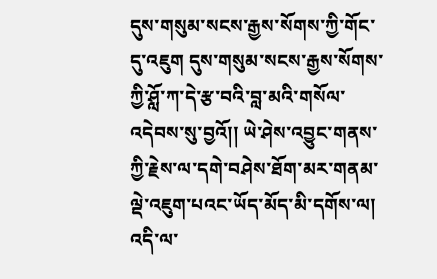དུས་གསུམ་སངས་རྒྱས་སོགས་ཀྱི་གོང་དུ་འཇུག དུས་གསུམ་སངས་རྒྱས་སོགས་ཀྱི་ཤློ་ཀ་དེ་རྩ་བའི་བླ་མའི་གསོལ་འདེབས་སུ་བྱའོ།། ཡེ་ཤེས་འབྱུང་གནས་ཀྱི་རྗེས་ལ་དགེ་བཤེས་ཐོག་མར་གནམ་ལྡེ་འཇུག་པའང་ཡོད་མོད་མི་དགོས་ལ། འདི་ལ་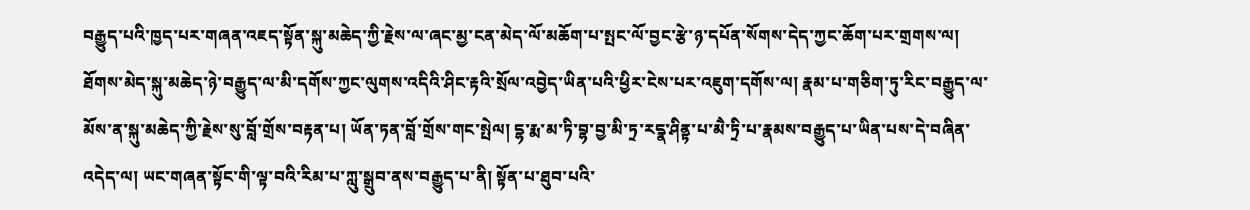བརྒྱུད་པའི་ཁྱད་པར་གཞན་འཇད་སྟོན་སྐུ་མཆེད་ཀྱི་རྗེས་ལ་ཞང་མྱ་ངན་མེད་ལོ་མཆོག་པ་སྤང་ལོ་བྱང་རྩེ་ཉ་དཔོན་སོགས་དེད་ཀྱང་ཆོག་པར་གྲགས་ལ། ཐོགས་མེད་སྐུ་མཆེད་ཉེ་བརྒྱུད་ལ་མི་དགོས་ཀྱང་ལུགས་འདིའི་ཤིང་རྟའི་སྲོལ་འབྱེད་ཡིན་པའི་ཕྱིར་ངེས་པར་འཇུག་དགོས་ལ། རྣམ་པ་གཅིག་ཏུ་རིང་བརྒྱུད་ལ་མོས་ན་སྐུ་མཆེད་ཀྱི་རྗེས་སུ་བློ་གྲོས་བརྟན་པ། ཡོན་ཏན་བློ་གྲོས་གང་སྤེལ། དྷ་རྨ་མ་ཏི་བྷ་བྱ་མི་ཏྲ་རདྣ་ཤིནྟ་པ་མཻ་ཏྲི་པ་རྣམས་བརྒྱུད་པ་ཡིན་པས་དེ་བཞིན་འདེད་ལ། ཡང་གཞན་སྟོང་གི་ལྟ་བའི་རིམ་པ་ཀླུ་སྒྲུབ་ནས་བརྒྱུད་པ་ནི། སྟོན་པ་ཐུབ་པའི་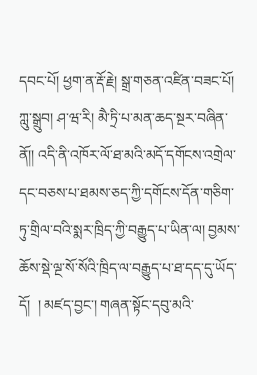དབང་པོ། ཕྱག་ན་རྡོ་རྗེ། སྒྲ་གཅན་འཛིན་བཟང་པོ། ཀླུ་སྒྲུབ། ཤ་ཝ་རི། མཻ་ཏྲི་པ་མན་ཆད་སྔར་བཞིན་ནོ།། འདི་ནི་འཁོར་ལོ་ཐ་མའི་མདོ་དགོངས་འགྲེལ་དང་བཅས་པ་ཐམས་ཅད་ཀྱི་དགོངས་དོན་གཅིག་ཏུ་གྲིལ་བའི་སྨར་ཁྲིད་ཀྱི་བརྒྱུད་པ་ཡིན་ལ། བྱམས་ཆོས་སྡེ་ལྔ་སོ་སོའི་ཁྲིད་ལ་བརྒྱུད་པ་ཐ་དད་དུ་ཡོད་དོ།  ། མཛད་བྱང་། གཞན་སྟོང་དབུ་མའི་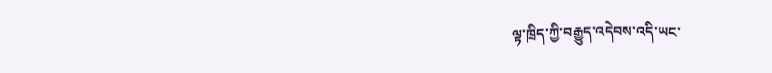ལྟ་ཁྲིད་ཀྱི་བརྒྱུད་འདེབས་འདི་ཡང་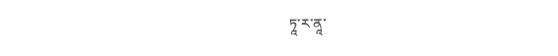ཏཱ་ར་ནཱ་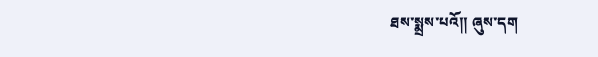ཐས་སྨྲས་པའོ།། ཞུས་དག